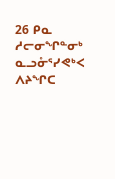26 ᑭᓇ ᓱᓕᓂᖏᓐᓂᒃ ᓇᓗᓁᕐᓯᕙᒃᐸ ᐱᔨᖏᑕ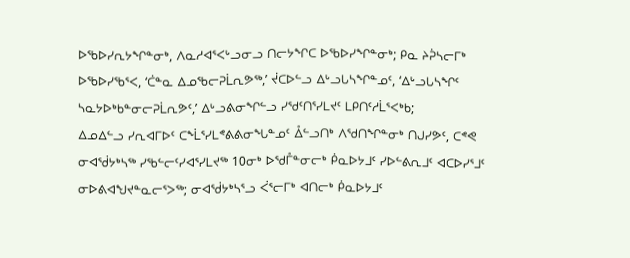ᐅᖃᐅᓯᕆᔭᖏᓐᓂᒃ, ᐱᓇᓱᐊᕐᐸᒡᓗᓂᓗ ᑎᓕᔭᖏᑕ ᐅᖃᐅᓯᖏᓐᓂᒃ; ᑭᓇ ᔨᕉᓴᓕᒥᒃ ᐅᖃᐅᓯᖃᕐᐸ, ‘ᑖᓐᓇ ᐃᓄᖃᓕᕈᒫᕆᕗᖅ,’ ᔫᑕᐅᓪᓗ ᐃᒡᓗᒐᓴᖏᓐᓄᑦ, ‘ᐃᒡᓗᒐᓴᖏᑦ ᓴᓇᔭᐅᒃᑲᓐᓂᓕᕈᒫᕆᕗᑦ,’ ᐃᒡᓗᕕᓂᖏᓪᓗ ᓯᖁᑦᑎᕐᓯᒪᔪᑦ ᒪᑭᑎᑦᓱᒫᕐᐸᒃᑲ;
ᐃᓄᐃᓪᓗ ᓯᕆᐊᒥᐅᑦ ᑕᖕᒫᕐᓯᒪᕝᕕᕕᓂᖓᓐᓄᑦ ᐂᓪᓗᑎᒃ ᐱᖁᑎᖏᓐᓂᒃ ᑎᒍᓯᕗᑦ, ᑕᕝᕙ ᓂᐊᖂᔭᒃᓴᖅ ᓯᖃᓪᓕᑦᓯᐊᕐᓯᒪᔪᖅ 10ᓂᒃ ᐅᖁᒤᓐᓂᓕᒃ ᑮᓇᐅᔭᒧᑦ ᓯᐅᓪᕕᕆᒧᑦ ᐊᑕᐅᓯᕐᒧᑦ ᓂᐅᕕᐊᖑᔪᓐᓇᓕᕐᐳᖅ; ᓂᐊᖂᔭᒃᓴᕐᓗ ᐹᕐᓕᒥᒃ ᐊᑎᓕᒃ ᑮᓇᐅᔭᒧᑦ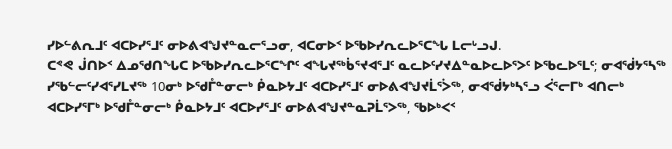ᓯᐅᓪᕕᕆᒧᑦ ᐊᑕᐅᓯᕐᒧᑦ ᓂᐅᕕᐊᖑᔪᓐᓇᓕᕐᓗᓂ, ᐊᑕᓂᐅᑉ ᐅᖃᐅᓯᕆᓚᐅᕐᑕᖓ ᒪᓕᒡᓗᒍ.
ᑕᕝᕙ ᒎᑎᐅᑉ ᐃᓄᖁᑎᖓᑕ ᐅᖃᐅᓯᕆᓚᐅᕐᑕᖏᑦ ᐊᖓᔪᖅᑳᕐᔪᐊᕐᒧᑦ ᓇᓚᐅᑦᓯᔪᐃᓐᓇᐅᓚᐅᕐᐳᑦ ᐅᖃᓚᐅᕐᒪᑦ; ᓂᐊᖂᔭᕐᓴᖅ ᓯᖃᓪᓕᑦᓯᐊᕐᓯᒪᔪᖅ 10ᓂᒃ ᐅᖁᒤᓐᓂᓕᒃ ᑮᓇᐅᔭᒧᑦ ᐊᑕᐅᓯᕐᒧᑦ ᓂᐅᕕᐊᖑᔪᒫᕐᐴᖅ, ᓂᐊᖂᔭᒃᓴᕐᓗ ᐹᕐᓕᒥᒃ ᐊᑎᓕᒃ ᐊᑕᐅᓯᕐᒥᒃ ᐅᖁᒤᓐᓂᓕᒃ ᑮᓇᐅᔭᒧᑦ ᐊᑕᐅᓯᕐᒧᑦ ᓂᐅᕕᐊᖑᔪᓐᓇᕈᒫᕐᐳᖅ, ᖃᐅᒃᐸᑉ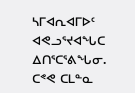ᓴᒥᐊᕆᐊᒥᐅᑦ ᐊᕙᓗᕐᔪᐊᖓᑕ ᐃᑎᕐᑕᕐᕕᖓᓂ.
ᑕᕝᕙ ᑕᒪᓐᓇ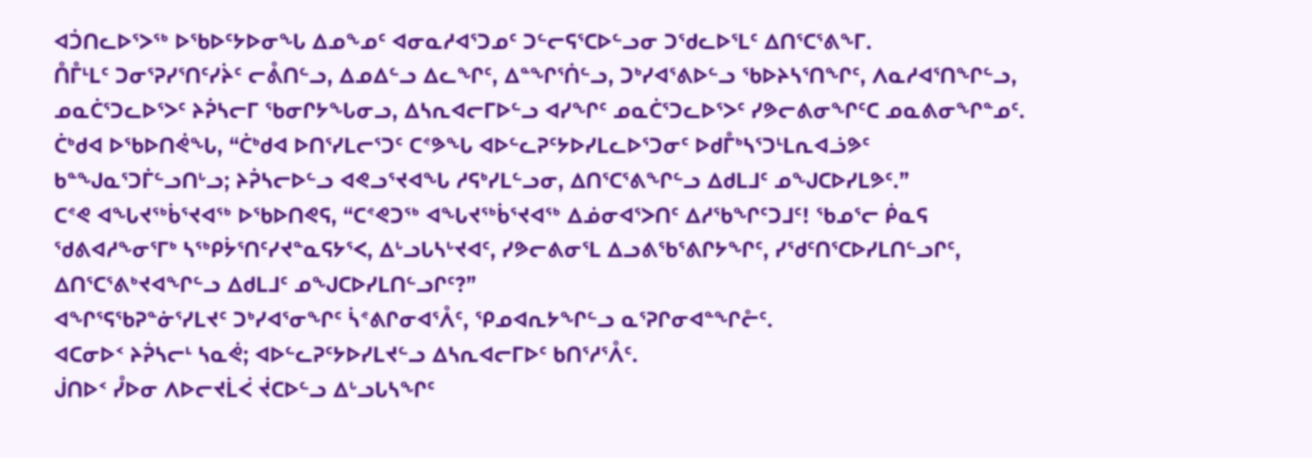ᐊᑑᑎᓚᐅᕐᐳᖅ ᐅᖃᐅᑦᔭᐅᓂᖓ ᐃᓄᖕᓄᑦ ᐊᓂᓇᓱᐊᕐᑐᓄᑦ ᑐᓪᓕᕋᕐᑕᐅᓪᓗᓂ ᑐᖁᓚᐅᕐᒪᑦ ᐃᑎᕐᑕᕐᕕᖕᒥ.
ᑍᒤᒻᒪᑦ ᑐᓂᕐᕈᓯᕐᑎᑦᓯᔩᑦ ᓕᕔᑎᓪᓗ, ᐃᓄᐃᓪᓗ ᐃᓚᖏᑦ, ᐃᓐᖏᕐᑏᓪᓗ, ᑐᒃᓯᐊᕐᕕᐅᓪᓗ ᖃᐅᔨᓴᕐᑎᖏᑦ, ᐱᓇᓱᐊᕐᑎᖏᓪᓗ, ᓄᓇᑖᕐᑐᓚᐅᕐᐳᑦ ᔨᕉᓴᓕᒥ ᖃᓂᒋᔭᖓᓂᓗ, ᐃᓴᕆᐊᓕᒥᐅᓪᓗ ᐊᓯᖏᑦ ᓄᓇᑖᕐᑐᓚᐅᕐᐳᑦ ᓯᕗᓕᕕᓂᖏᑦᑕ ᓄᓇᕕᓂᖏᓐᓄᑦ.
ᑖᒃᑯᐊ ᐅᖃᐅᑎᕚᖓ, “ᑖᒃᑯᐊ ᐅᑎᕐᓯᒪᓕᕐᑐᑦ ᑕᕝᕗᖓ ᐊᐅᓪᓚᕈᑦᔭᐅᓯᒪᓚᐅᕐᑐᓂᑦ ᐅᑯᒤᒃᓴᕐᑐᒻᒪᕆᐊᓘᕗᑦ ᑲᓐᖑᓇᕐᑐᒦᓪᓗᑎᒡᓗ; ᔨᕉᓴᓕᐅᓪᓗ ᐊᕙᓗᕐᔪᐊᖓ ᓱᕋᒃᓯᒪᓪᓗᓂ, ᐃᑎᕐᑕᕐᕕᖏᓪᓗ ᐃᑯᒪᒧᑦ ᓄᖑᑕᐅᓯᒪᕗᑦ.”
ᑕᕝᕙ ᐊᖓᔪᖅᑳᕐᔪᐊᖅ ᐅᖃᐅᑎᕙᕋ, “ᑕᕝᕙᑐᖅ ᐊᖓᔪᖅᑳᕐᔪᐊᖅ ᐃᓅᓂᐊᕐᐳᑎᑦ ᐃᓱᖃᖏᑦᑐᒧᑦ! ᖃᓄᕐᓕ ᑮᓇᕋ ᖁᕕᐊᓱᖕᓂᕐᒥᒃ ᓴᖅᑭᔮᕐᑎᑦᓯᔪᓐᓇᕋᔭᕐᐸ, ᐃᒡᓗᒐᓴᒡᔪᐊᑦ, ᓯᕗᓕᕕᓂᕐᒪ ᐃᓗᕕᖃᕐᕕᒋᔭᖏᑦ, ᓯᖁᑦᑎᕐᑕᐅᓯᒪᑎᓪᓗᒋᑦ, ᐃᑎᕐᑕᕐᕕᒃᔪᐊᖏᓪᓗ ᐃᑯᒪᒧᑦ ᓄᖑᑕᐅᓯᒪᑎᓪᓗᒋᑦ?”
ᐊᖏᕐᕋᖃᕈᓐᓃᕐᓯᒪᔪᑦ ᑐᒃᓯᐊᕐᓂᖏᑦ ᓵᕝᕕᒋᓂᐊᕐᐰᑦ, ᕿᓄᐊᕆᔭᖏᓪᓗ ᓇᕐᕈᒋᓂᐊᓐᖏᓔᑦ.
ᐊᑕᓂᐅᑉ ᔨᕉᓴᓕᒻ ᓴᓇᕚ; ᐊᐅᓪᓚᕈᑦᔭᐅᓯᒪᔪᓪᓗ ᐃᓴᕆᐊᓕᒥᐅᑦ ᑲᑎᕐᓱᕐᐰᑦ.
ᒎᑎᐅᑉ ᓮᐅᓂ ᐱᐅᓕᔪᒫᐹ ᔫᑕᐅᓪᓗ ᐃᒡᓗᒐᓴᖏᑦ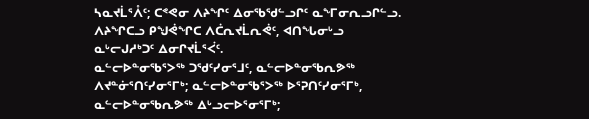ᓴᓇᔪᒫᕐᐰᑦ; ᑕᕝᕙᓂ ᐱᔨᖏᑦ ᐃᓂᖃᖁᓪᓗᒋᑦ ᓇᖕᒥᓂᕆᓗᒋᓪᓗ.
ᐱᔨᖏᑕᓗ ᑭᖑᕚᖏᑕ ᐱᑖᕆᔪᒫᕆᕚᑦ, ᐊᑎᖓᓂᒡᓗ ᓇᒡᓕᒍᓱᒃᑐᑦ ᐃᓂᒋᔪᒫᕐᐹᑦ.
ᓇᓪᓕᐅᓐᓂᖃᕐᐳᖅ ᑐᖁᑦᓯᓂᕐᒧᑦ, ᓇᓪᓕᐅᓐᓂᖃᕆᕗᖅ ᐱᔪᓐᓃᕐᑎᑦᓯᓂᕐᒥᒃ; ᓇᓪᓕᐅᓐᓂᖃᕐᐳᖅ ᐅᕐᕈᑎᑦᓯᓂᕐᒥᒃ, ᓇᓪᓕᐅᓐᓂᖃᕆᕗᖅ ᐃᒡᓗᓕᐅᕐᓂᕐᒥᒃ;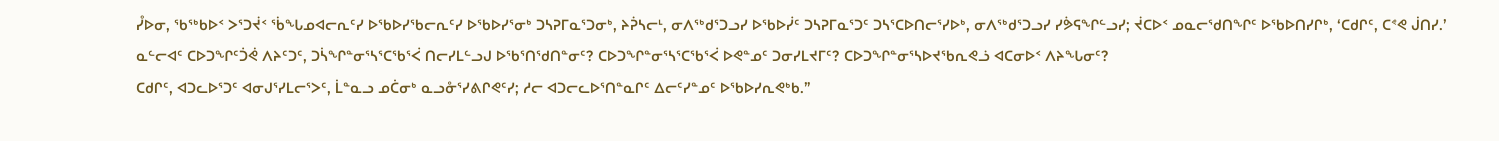ᓮᐅᓂ, ᖃᖅᑲᐅᑉ ᐳᕐᑐᔫᑉ ᖄᖓᓄᐊᓕᕆᑦᓯ ᐅᖃᐅᓯᖃᓕᕆᑦᓯ ᐅᖃᐅᓯᕐᓂᒃ ᑐᓴᕈᒥᓇᕐᑐᓂᒃ, ᔨᕉᓴᓕᒻ, ᓂᐱᖅᑯᕐᑐᓗᓯ ᐅᖃᐅᓰᑦ ᑐᓴᕈᒥᓇᕐᑐᑦ ᑐᓴᕐᑕᐅᑎᓕᕐᓯᐅᒃ, ᓂᐱᖅᑯᕐᑐᓗᓯ ᓯᕘᕋᖏᓪᓗᓯ; ᔫᑕᐅᑉ ᓄᓇᓕᖁᑎᖏᑦ ᐅᖃᐅᑎᓯᒋᒃ, ‘ᑕᑯᒋᑦ, ᑕᕝᕙ ᒎᑎᓯ.’
ᓇᓪᓕᐊᑦ ᑕᐅᑐᖏᑦᑑᕚ ᐱᔨᑦᑐᑦ, ᑐᓵᖏᓐᓂᕐᓴᕐᑕᖃᕐᐹ ᑎᓕᓯᒪᓪᓗᒍ ᐅᖃᕐᑎᖁᑎᓐᓂᑦ? ᑕᐅᑐᖏᓐᓂᕐᓴᕐᑕᖃᕐᐹ ᐅᕙᓐᓄᑦ ᑐᓂᓯᒪᔪᒥᑦ? ᑕᐅᑐᖏᓐᓂᕐᓴᐅᔪᖃᕆᕙᓘ ᐊᑕᓂᐅᑉ ᐱᔨᖓᓂᑦ?
ᑕᑯᒋᑦ, ᐊᑐᓚᐅᕐᑐᑦ ᐊᓂᒍᕐᓯᒪᓕᕐᐳᑦ, ᒫᓐᓇᓗ ᓄᑖᓂᒃ ᓇᓗᓁᕐᓯᕕᒋᕙᑦᓯ; ᓱᓕ ᐊᑐᓕᓚᐅᕐᑎᓐᓇᒋᑦ ᐃᓕᑦᓯᓐᓄᑦ ᐅᖃᐅᓯᕆᕙᒃᑲ.”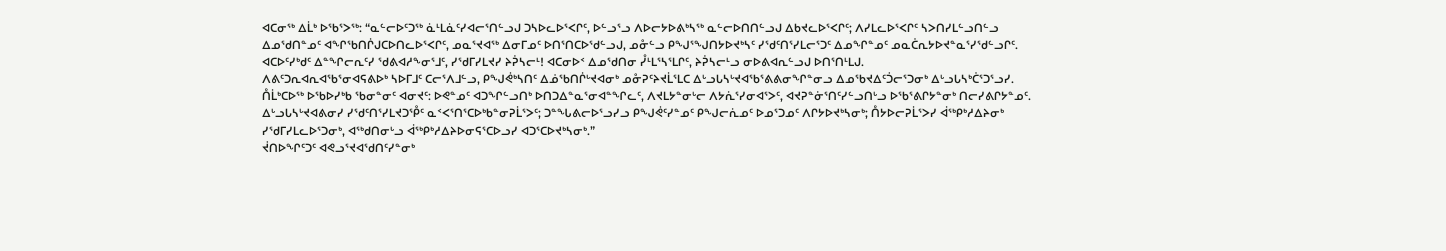ᐊᑕᓂᖅ ᐃᒫᒃ ᐅᖃᕐᐳᖅ: “ᓇᓪᓕᐅᑦᑐᖅ ᓈᒻᒪᓈᑦᓯᐊᓕᕐᑎᓪᓗᒍ ᑐᓴᐅᓚᐅᕐᐸᒋᑦ, ᐅᓪᓗᕐᓗ ᐱᐅᓕᔭᐅᕕᒃᓴᖅ ᓇᓪᓕᐅᑎᑎᓪᓗᒍ ᐃᑲᔪᓚᐅᕐᐸᒋᑦ; ᐱᓯᒪᓚᐅᕐᐸᒋᑦ ᓴᐳᑎᓯᒪᓪᓗᑎᓪᓗ ᐃᓄᖁᑎᓐᓄᑦ ᐊᖏᖃᑎᒌᒍᑕᐅᑎᓚᐅᕐᐸᒋᑦ, ᓄᓇᕐᔪᐊᖅ ᐃᓂᒥᓄᑦ ᐅᑎᕐᑎᑕᐅᖁᓪᓗᒍ, ᓄᓁᓪᓗ ᑭᖑᕐᖑᑎᔭᐅᔪᒃᓴᑦ ᓯᖁᑦᑎᕐᓯᒪᓕᕐᑐᑦ ᐃᓄᖏᓐᓄᑦ ᓄᓇᑖᕆᔭᐅᔪᓐᓇᕐᓯᖁᓪᓗᒋᑦ.
ᐊᑕᐅᑦᓯᒃᑯᑦ ᐃᓐᖏᓕᕆᑦᓯ ᖁᕕᐊᓱᖕᓂᕐᒧᑦ, ᓯᖁᒥᓯᒪᔪᓯ ᔨᕉᓴᓕᒻ! ᐊᑕᓂᐅᑉ ᐃᓄᖁᑎᓂ ᓮᒻᒪᕐᓴᕐᒪᒋᑦ, ᔨᕉᓴᓕᒻᓗ ᓂᐅᕕᐊᕆᓪᓗᒍ ᐅᑎᕐᑎᒻᒪᒍ.
ᐱᕕᑦᑐᕆᐊᕆᐊᖃᕐᓂᐊᕋᕕᐅᒃ ᓴᐅᒥᒧᑦ ᑕᓕᕐᐱᒧᓪᓗ, ᑭᖑᕚᒃᓴᑎᑦ ᐃᓅᖃᑎᒌᒡᔪᐊᓂᒃ ᓄᓁᕈᑦᔨᔪᒫᕐᒪᑕ ᐃᒡᓗᒐᓴᒡᔪᐊᖃᕐᕕᕕᓂᖏᓐᓂᓗ ᐃᓄᖃᔪᐃᑦᑑᓕᕐᑐᓂᒃ ᐃᒡᓗᒐᓴᒃᑖᕐᑐᕐᓗᓯ.
ᑍᒫᒃᑕᐅᖅ ᐅᖃᐅᓯᒃᑲ ᖃᓂᓐᓂᑦ ᐊᓂᔪᑦ: ᐅᕙᓐᓄᑦ ᐊᑐᖏᓪᓗᑎᒃ ᐅᑎᑐᐃᓐᓇᕐᓂᐊᓐᖏᓚᑦ, ᐱᔪᒪᔭᓐᓂᒡᓕ ᐱᔭᕇᕐᓯᓂᐊᕐᐳᑦ, ᐊᔪᕈᓐᓃᕐᑎᑦᓯᓪᓗᑎᒡᓗ ᐅᖃᕐᕕᒋᔭᓐᓂᒃ ᑎᓕᓯᕕᒋᔭᓐᓄᑦ.
ᐃᒡᓗᒐᓴᒡᔪᐊᕕᓂᓯ ᓯᖁᑦᑎᕐᓯᒪᔪᑐᕾᑦ ᓇᑉᐸᕐᑎᕐᑕᐅᒃᑲᓐᓂᕈᒫᕐᐳᑦ; ᑐᓐᖓᕕᓕᐅᕐᓗᓯᓗ ᑭᖑᕚᑦᓯᓐᓄᑦ ᑭᖑᓕᕇᓄᑦ ᐅᓄᕐᑐᓄᑦ ᐱᒋᔭᐅᔪᒃᓴᓂᒃ; ᑍᔭᐅᓕᕈᒫᕐᐳᓯ ᐋᖅᑭᒃᓱᐃᔨᓂᒃ ᓯᖁᒥᓯᒪᓚᐅᕐᑐᓂᒃ, ᐊᖅᑯᑎᓂᒡᓗ ᐋᖅᑭᒃᓱᐃᔨᐅᓂᕋᕐᑕᐅᓗᓯ ᐊᑐᕐᑕᐅᔪᒃᓴᓂᒃ.”
ᔫᑎᐅᖏᑦᑐᑦ ᐊᕙᓗᕐᔪᐊᖁᑎᑦᓯᓐᓂᒃ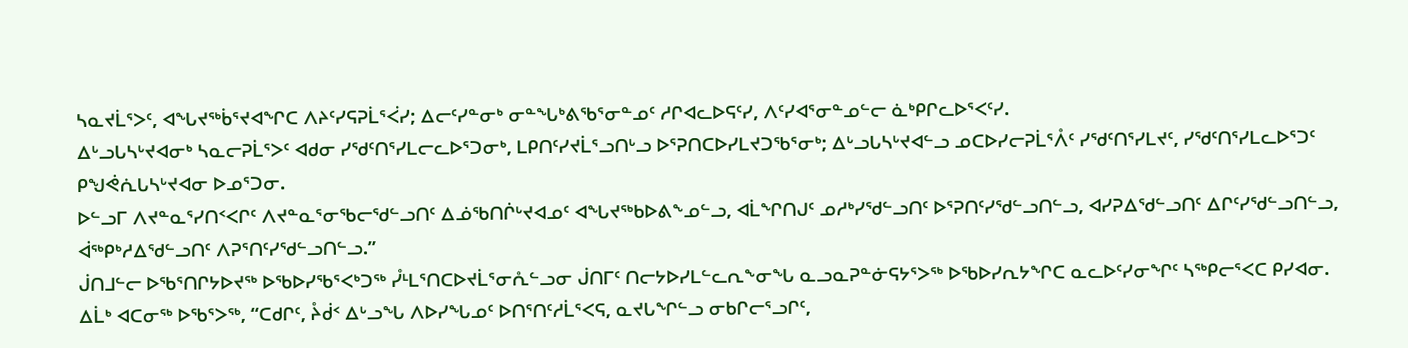ᓴᓇᔪᒫᕐᐳᑦ, ᐊᖓᔪᖅᑳᕐᔪᐊᖏᑕ ᐱᔨᑦᓯᕋᕈᒫᕐᐹᓯ; ᐃᓕᑦᓯᓐᓂᒃ ᓂᓐᖓᒃᕕᖃᕐᓂᓐᓄᑦ ᓱᒋᐊᓚᐅᕋᑦᓯ, ᐱᑦᓯᐊᕐᓂᓐᓄᓪᓕ ᓈᒃᑭᒋᓚᐅᕐᐸᑦᓯ.
ᐃᒡᓗᒐᓴᒡᔪᐊᓂᒃ ᓴᓇᓕᕈᒫᕐᐳᑦ ᐊᑯᓂ ᓯᖁᑦᑎᕐᓯᒪᓕᓚᐅᕐᑐᓂᒃ, ᒪᑭᑎᑦᓯᔪᒫᕐᓗᑎᒡᓗ ᐅᕐᕈᑎᑕᐅᓯᒪᔪᑐᖃᕐᓂᒃ; ᐃᒡᓗᒐᓴᒡᔪᐊᓪᓗ ᓄᑕᐅᓯᓕᕈᒫᕐᐰᑦ ᓯᖁᑦᑎᕐᓯᒪᔪᑦ, ᓯᖁᑦᑎᕐᓯᒪᓚᐅᕐᑐᑦ ᑭᖑᕚᕇᒐᓴᒡᔪᐊᓂ ᐅᓄᕐᑐᓂ.
ᐅᓪᓗᒥ ᐱᔪᓐᓇᕐᓯᑎᑉᐸᒋᑦ ᐱᔪᓐᓇᕐᓂᖃᓕᖁᓪᓗᑎᑦ ᐃᓅᖃᑎᒌᒡᔪᐊᓄᑦ ᐊᖓᔪᖅᑲᐅᕕᖕᓄᓪᓗ, ᐊᒫᖏᑎᒍᑦ ᓄᓱᒃᓯᖁᓪᓗᑎᑦ ᐅᕐᕈᑎᑦᓯᖁᓪᓗᑎᓪᓗ, ᐊᓯᕈᐃᖁᓪᓗᑎᑦ ᐃᒋᑦᓯᖁᓪᓗᑎᓪᓗ, ᐋᖅᑭᒃᓱᐃᖁᓪᓗᑎᑦ ᐱᕈᕐᑎᑦᓯᖁᓪᓗᑎᓪᓗ.”
ᒎᑎᒧᓪᓕ ᐅᖃᕐᑎᒋᔭᐅᔪᖅ ᐅᖃᐅᓯᖃᕐᐸᒃᑐᖅ ᓮᒻᒪᕐᑎᑕᐅᔪᒫᕐᓂᕅᓪᓗᓂ ᒎᑎᒥᑦ ᑎᓕᔭᐅᓯᒪᓪᓚᕆᖕᓂᖓ ᓇᓗᓇᕈᓐᓃᕋᔭᕐᐳᖅ ᐅᖃᐅᓯᕆᔭᖏᑕ ᓇᓚᐅᑦᓯᓂᖏᑦ ᓴᖅᑭᓕᕐᐸᑕ ᑭᓯᐊᓂ.
ᐃᒫᒃ ᐊᑕᓂᖅ ᐅᖃᕐᐳᖅ, “ᑕᑯᒋᑦ, ᔧᑰᑉ ᐃᒡᓗᖓ ᐱᐅᓯᖓᓄᑦ ᐅᑎᕐᑎᑦᓱᒫᕐᐸᕋ, ᓇᔪᒐᖏᓪᓗ ᓂᑲᒋᓕᕐᓗᒋᑦ,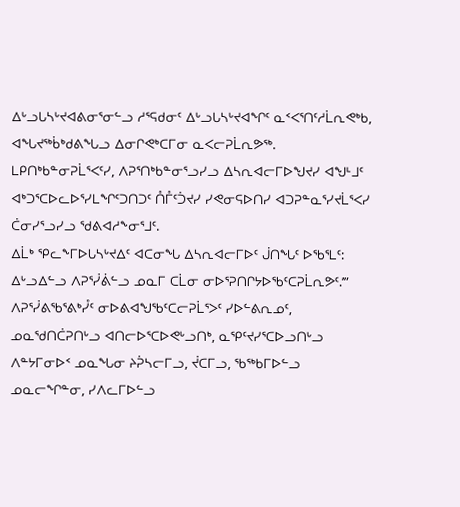ᐃᒡᓗᒐᓴᒡᔪᐊᕕᓂᕐᓂᓪᓗ ᓱᕐᕋᑯᓂᑦ ᐃᒡᓗᒐᓴᒡᔪᐊᖏᑦ ᓇᑉᐸᕐᑎᑦᓱᒫᕆᕙᒃᑲ, ᐊᖓᔪᖅᑳᒃᑯᕕᖓᓗ ᐃᓂᒋᕙᒃᑕᒥᓂ ᓇᐸᓕᕈᒫᕆᕗᖅ.
ᒪᑭᑎᒃᑲᓐᓂᕈᒫᕐᐸᑦᓯ, ᐱᕈᕐᑎᒃᑲᓐᓂᕐᓗᓯᓗ ᐃᓴᕆᐊᓕᒥᐅᖑᔪᓯ ᐊᖑᒻᒧᑦ ᐊᒃᑐᕐᑕᐅᓚᐅᕐᓯᒪᖏᑦᑐᑎᑐᑦ ᑍᒤᑦᑑᔪᓯ ᓯᕙᓂᕋᐅᑎᓯ ᐊᑐᕈᓐᓇᕐᓯᔪᒫᕐᐸᓯ ᑖᓂᓯᕐᓗᓯᓗ ᖁᕕᐊᓱᖕᓂᕐᒧᑦ.
ᐃᒫᒃ ᕿᓚᖕᒥᐅᒐᓴᒡᔪᐃᑦ ᐊᑕᓂᖓ ᐃᓴᕆᐊᓕᒥᐅᑦ ᒎᑎᖓᑦ ᐅᖃᕐᒪᑦ: ᐃᒡᓗᐃᓪᓗ ᐱᕈᕐᓰᕖᓪᓗ ᓄᓇᒥ ᑕᒫᓂ ᓂᐅᕐᕈᑎᒋᔭᐅᖃᑦᑕᕈᒫᕆᕗᑦ.’”
ᐱᕈᕐᓰᕕᖃᕐᕕᒃᓮᑦ ᓂᐅᕕᐊᖑᖃᑦᑕᓕᕈᒫᕐᐳᑦ ᓯᐅᓪᕕᕆᓄᑦ, ᓄᓇᖁᑎᑖᕈᑎᒡᓗ ᐊᑎᓕᐅᕐᑕᐅᕙᒡᓗᑎᒃ, ᓇᕿᑦᔪᓯᕐᑕᐅᓗᑎᒡᓗ ᐱᓐᔭᒥᓂᐅᑉ ᓄᓇᖓᓂ ᔨᕉᓴᓕᒥᓗ, ᔫᑕᒥᓗ, ᖃᖅᑲᒥᐅᓪᓗ ᓄᓇᓕᖏᓐᓂ, ᓯᐱᓚᒥᐅᓪᓗ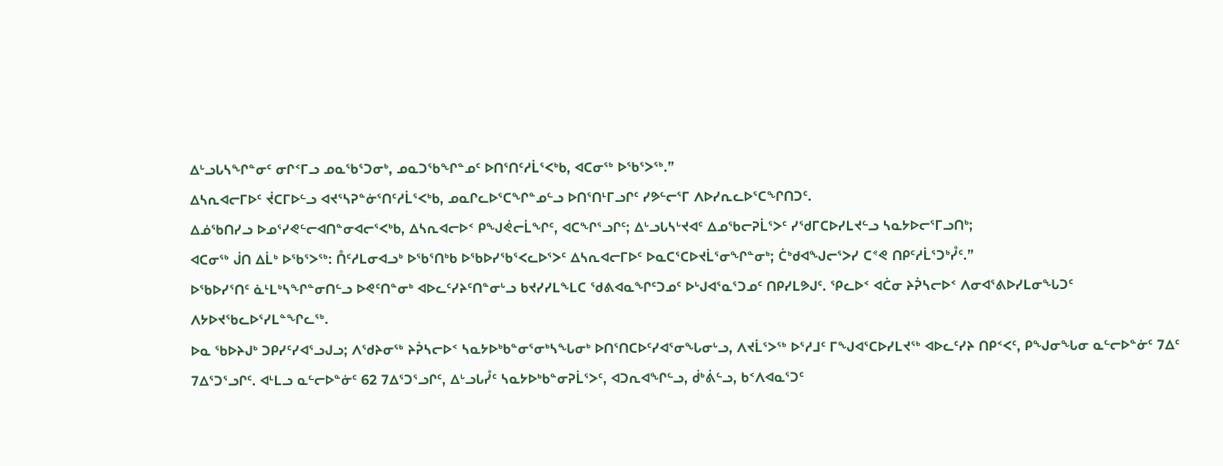ᐃᒡᓗᒐᓴᖏᓐᓂᑦ ᓂᒋᑉᒥᓗ ᓄᓇᖃᕐᑐᓂᒃ, ᓄᓇᑐᖃᖏᓐᓄᑦ ᐅᑎᕐᑎᑦᓱᒫᕐᐸᒃᑲ, ᐊᑕᓂᖅ ᐅᖃᕐᐳᖅ.”
ᐃᓴᕆᐊᓕᒥᐅᑦ ᔫᑕᒥᐅᓪᓗ ᐊᔪᕐᓴᕈᓐᓃᕐᑎᑦᓱᒫᕐᐸᒃᑲ, ᓄᓇᒋᓚᐅᕐᑕᖏᓐᓄᓪᓗ ᐅᑎᕐᑎᒻᒥᓗᒋᑦ ᓯᕗᓪᓕᕐᒥ ᐱᐅᓯᕆᓚᐅᕐᑕᖏᑎᑐᑦ.
ᐃᓅᖃᑎᓯᓗ ᐅᓄᕐᓯᕙᓪᓕᐊᑎᓐᓂᐊᓕᕐᐸᒃᑲ, ᐃᓴᕆᐊᓕᐅᑉ ᑭᖑᕚᓕᒫᖏᑦ, ᐊᑕᖏᕐᓗᒋᑦ; ᐃᒡᓗᒐᓴᒡᔪᐊᑦ ᐃᓄᖃᓕᕈᒫᕐᐳᑦ ᓯᖁᒥᑕᐅᓯᒪᔪᓪᓗ ᓴᓇᔭᐅᓕᕐᒥᓗᑎᒃ;
ᐊᑕᓂᖅ ᒎᑎ ᐃᒫᒃ ᐅᖃᕐᐳᖅ: ᑍᑦᓱᒪᓂᐊᓗᒃ ᐅᖃᕐᑎᒃᑲ ᐅᖃᐅᓯᖃᕐᐸᓚᐅᕐᐳᑦ ᐃᓴᕆᐊᓕᒥᐅᑦ ᐅᓇᑕᕐᑕᐅᔪᒫᕐᓂᖏᓐᓂᒃ; ᑖᒃᑯᐊᖑᓕᕐᐳᓯ ᑕᕝᕙ ᑎᑭᑦᓱᒫᕐᑐᒃᓮᑦ.”
ᐅᖃᐅᓯᕐᑎᑦ ᓈᒻᒪᒃᓴᖏᓐᓂᑎᓪᓗ ᐅᕙᑦᑎᓐᓂᒃ ᐊᐅᓚᑦᓯᔨᑦᑎᓐᓂᒡᓗ ᑲᔪᓯᓯᒪᖕᒪᑕ ᖁᕕᐊᓇᖏᑦᑐᓄᑦ ᐅᒡᒍᐊᕐᓇᕐᑐᓄᑦ ᑎᑭᓯᒪᕗᒍᑦ. ᕿᓚᐅᑉ ᐊᑖᓂ ᔨᕉᓴᓕᐅᑉ ᐱᓂᐊᕐᕕᐅᓯᒪᓂᖓᑐᑦ ᐱᔭᐅᔪᖃᓚᐅᕐᓯᒪᓐᖏᓚᖅ.
ᐅᓇ ᖃᐅᔨᒍᒃ ᑐᑭᓯᑦᓯᐊᕐᓗᒍᓗ; ᐱᖁᔨᓂᖅ ᔨᕉᓴᓕᐅᑉ ᓴᓇᔭᐅᒃᑲᓐᓂᕐᓂᒃᓴᖓᓂᒃ ᐅᑎᕐᑎᑕᐅᑦᓯᐊᕐᓂᖓᓂᒡᓗ, ᐱᔪᒫᕐᐳᖅ ᐅᕐᓱᒧᑦ ᒥᖑᐊᕐᑕᐅᓯᒪᔪᖅ ᐊᐅᓚᑦᓯᔨ ᑎᑭᑉᐸᑦ, ᑭᖑᓂᖓᓂ ᓇᓪᓕᐅᓐᓃᑦ 7ᐃᑦ 7ᐃᕐᑐᕐᓗᒋᑦ. ᐊᒻᒪᓗ ᓇᓪᓕᐅᓐᓃᑦ 62 7ᐃᕐᑐᕐᓗᒋᑦ, ᐃᒡᓗᒐᓮᑦ ᓴᓇᔭᐅᒃᑲᓐᓂᕈᒫᕐᐳᑦ, ᐊᑐᕆᐊᖏᓪᓗ, ᑰᒃᕖᓪᓗ, ᑲᑉᐱᐊᓇᕐᑐᑦ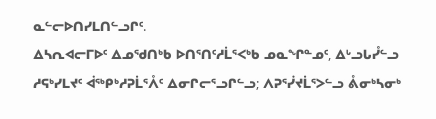ᓇᓪᓕᐅᑎᓯᒪᑎᓪᓗᒋᑦ.
ᐃᓴᕆᐊᓕᒥᐅᑦ ᐃᓄᖁᑎᒃᑲ ᐅᑎᕐᑎᑦᓱᒫᕐᐸᒃᑲ ᓄᓇᖏᓐᓄᑦ, ᐃᒡᓗᒐᓮᓪᓗ ᓱᕋᒃᓯᒪᔪᑦ ᐋᖅᑭᒃᓱᕈᒫᕐᐰᑦ ᐃᓂᒋᓕᕐᓗᒋᓪᓗ; ᐱᕈᕐᓰᔪᒫᕐᐳᓪᓗ ᕔᓂᒃᓴᓂᒃ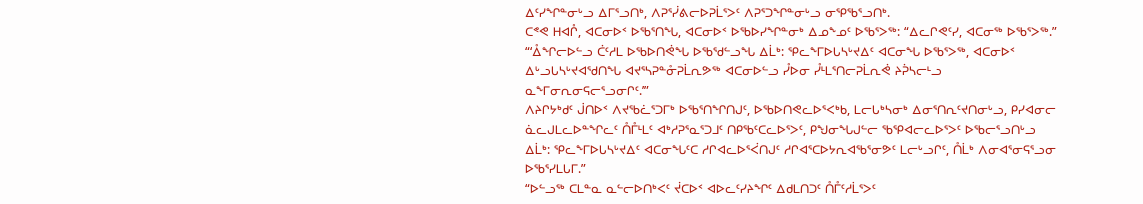ᐃᑦᓯᖏᓐᓂᒡᓗ ᐃᒥᕐᓗᑎᒃ, ᐱᕈᕐᓰᕕᓕᐅᕈᒫᕐᐳᑦ ᐱᕈᕐᑐᖏᓐᓂᒡᓗ ᓂᕿᖃᕐᓗᑎᒃ.
ᑕᕝᕙ ᕼᐊᒊ, ᐊᑕᓂᐅᑉ ᐅᖃᕐᑎᖓ, ᐊᑕᓂᐅᑉ ᐅᖃᐅᓯᖏᓐᓂᒃ ᐃᓄᖕᓄᑦ ᐅᖃᕐᐳᖅ: “ᐃᓚᒋᕙᑦᓯ, ᐊᑕᓂᖅ ᐅᖃᕐᐳᖅ.”
“‘ᐂᖏᓕᐅᓪᓗ ᑖᑦᓱᒪ ᐅᖃᐅᑎᕚᖓ ᐅᖃᖁᓪᓗᖓ ᐃᒫᒃ: ᕿᓚᖕᒥᐅᒐᓴᒡᔪᐃᑦ ᐊᑕᓂᖓ ᐅᖃᕐᐳᖅ, ᐊᑕᓂᐅᑉ ᐃᒡᓗᒐᓴᒡᔪᐊᖁᑎᖓ ᐊᔪᕐᓴᕈᓐᓁᕈᒫᕆᕗᖅ ᐊᑕᓂᐅᓪᓗ ᓮᐅᓂ ᓮᒻᒪᕐᑎᓕᕈᒫᕆᕚ ᔨᕉᓴᓕᒻᓗ ᓇᖕᒥᓂᕆᓂᕋᓕᕐᓗᓂᒋᑦ.’”
ᐱᔨᒋᔭᒃᑯᑦ ᒎᑎᐅᑉ ᐱᔪᖃᓛᕐᑐᒥᒃ ᐅᖃᕐᑎᖏᑎᒍᑦ, ᐅᖃᐅᑎᕙᓚᐅᕐᐸᒃᑲ, ᒪᓕᒐᒃᓴᓂᒃ ᐃᓂᕐᑎᕆᑦᔪᑎᓂᒡᓗ, ᑭᓯᐊᓂᓕ ᓈᓚᒍᒪᓚᐅᓐᖏᓚᑦ ᑍᒤᒻᒪᑦ ᐊᒃᓱᕈᕐᓇᕐᑐᒧᑦ ᑎᑭᖃᑦᑕᓚᐅᕐᐳᑦ, ᑭᖑᓂᖓᒍᓪᓕ ᖃᕿᐊᓕᓚᐅᕐᐳᑦ ᐅᖃᓕᕐᓗᑎᒡᓗ ᐃᒫᒃ: ᕿᓚᖕᒥᐅᒐᓴᒡᔪᐃᑦ ᐊᑕᓂᖓᑦᑕ ᓱᒋᐊᓚᐅᕐᐹᑎᒍᑦ ᓱᒋᐊᕐᑕᐅᔭᕆᐊᖃᕐᓂᕗᑦ ᒪᓕᒡᓗᒋᑦ, ᑍᒫᒃ ᐱᓂᐊᕐᓂᕋᕐᓗᓂ ᐅᖃᕐᓯᒪᒐᒥ.”
“ᐅᓪᓗᖅ ᑕᒪᓐᓇ ᓇᓪᓕᐅᑎᒃᐸᑦ ᔫᑕᐅᑉ ᐊᐅᓚᑦᓯᔨᖏᑦ ᐃᑯᒪᑎᑐᑦ ᑍᒤᑦᓱᒫᕐᐳᑦ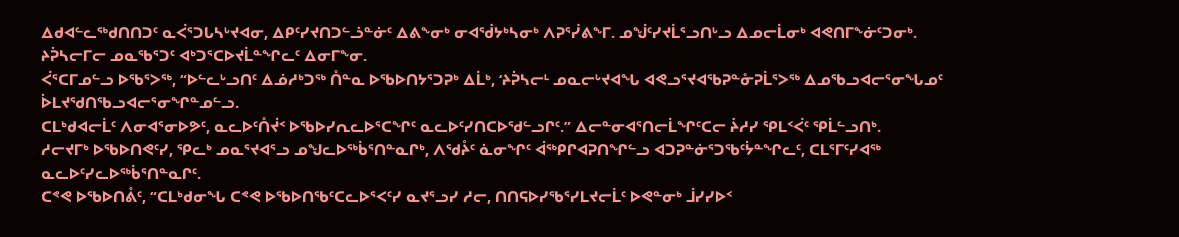ᐃᑯᐊᓪᓚᖅᑯᑎᑎᑐᑦ ᓇᐹᕐᑐᒐᓴᒡᔪᐊᓂ, ᐃᑭᑦᓯᔪᑎᑐᓪᓘᓐᓃᑦ ᐃᕕᖕᓂᒃ ᓂᐊᖂᔭᒃᓴᓂᒃ ᐱᕈᕐᓰᕕᖕᒥ. ᓄᖒᑦᓯᔪᒫᕐᓗᑎᒡᓗ ᐃᓄᓕᒫᓂᒃ ᐊᕙᑎᒥᖕᓃᑦᑐᓂᒃ. ᔨᕉᓴᓕᒥᓕ ᓄᓇᖃᕐᑐᑦ ᐊᒃᑐᕐᑕᐅᔪᒫᓐᖏᓚᑦ ᐃᓂᒥᖕᓂ.
ᐹᕐᑕᒥᓄᓪᓗ ᐅᖃᕐᐳᖅ, “ᐅᓪᓚᒡᓗᑎᑦ ᐃᓅᓱᒃᑐᖅ ᑍᓐᓇ ᐅᖃᐅᑎᔭᕐᑐᕈᒃ ᐃᒫᒃ, ‘ᔨᕉᓴᓕᒻ ᓄᓇᓕᒡᔪᐊᖓ ᐊᕙᓗᕐᔪᐊᖃᕈᓐᓁᕈᒫᕐᐳᖅ ᐃᓄᖃᓗᐊᓕᕐᓂᖓᓄᑦ ᐆᒪᔪᖁᑎᖃᓗᐊᓕᕐᓂᖏᓐᓄᓪᓗ.
ᑕᒪᒃᑯᐊᓕᒫᑦ ᐱᓂᐊᕐᓂᐅᕗᑦ, ᓇᓚᐅᑦᑍᔫᑉ ᐅᖃᐅᓯᕆᓚᐅᕐᑕᖏᑦ ᓇᓚᐅᑦᓯᑎᑕᐅᖁᓪᓗᒋᑦ.” ᐃᓕᓐᓂᐊᕐᑎᓕᒫᖏᑦᑕᓕ ᔩᓱᓯ ᕿᒪᑉᐹᑦ ᕿᒫᓪᓗᑎᒃ.
ᓱᓕᔪᒥᒃ ᐅᖃᐅᑎᕙᑦᓯ, ᕿᓚᒃ ᓄᓇᕐᔪᐊᕐᓗ ᓄᖑᓚᐅᖅᑳᕐᑎᓐᓇᒋᒃ, ᐱᖁᔧᑦ ᓈᓂᖏᑦ ᐋᖅᑭᒋᐊᕈᑎᖏᓪᓗ ᐊᑐᕈᓐᓃᕐᑐᖃᑦᔮᓐᖏᓚᑦ, ᑕᒪᕐᒥᑦᓯᐊᖅ ᓇᓚᐅᑦᓯᓚᐅᖅᑳᕐᑎᓐᓇᒋᑦ.
ᑕᕝᕙ ᐅᖃᐅᑎᕔᑦ, “ᑕᒪᒃᑯᓂᖓ ᑕᕝᕙ ᐅᖃᐅᑎᖃᑦᑕᓚᐅᕐᐸᑦᓯ ᓇᔪᕐᓗᓯ ᓱᓕ, ᑎᑎᕋᐅᓯᖃᕐᓯᒪᔪᓕᒫᑦ ᐅᕙᓐᓂᒃ ᒨᓯᓯᐅᑉ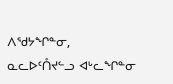ᐱᖁᔭᖏᓐᓂ, ᓇᓚᐅᑦᑍᔪᓪᓗ ᐊᒡᓚᖏᓐᓂ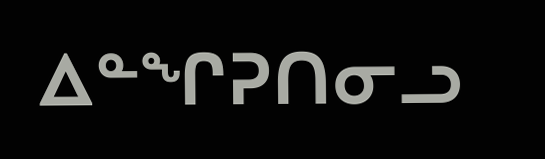ᐃᓐᖏᕈᑎᓂᓗ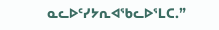ᓇᓚᐅᑦᓯᔭᕆᐊᖃᓚᐅᕐᒪᑕ.”